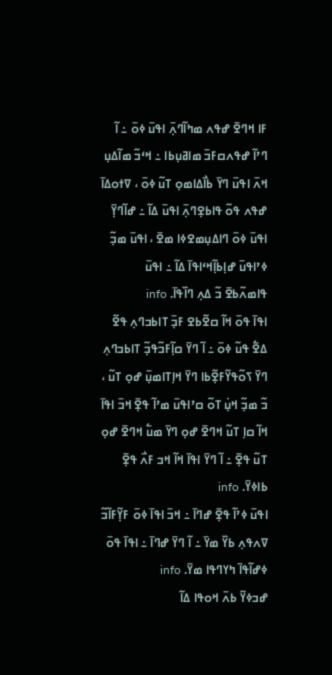ߓߊ ߞߣߐ߫ ߝߟߍ ߘߤߊ߬ߣߍ߲߫ ߊߟߎ߫ ߦߋ߫ ߸ ߊ߬ ߣߴߊ߬ ߝߟߍߛߓߏ߫ ߘߊߥߎ߲ߕߊ ߸ ߞߵߏ߬ ߘߊ߬ߡߎ߲ ߞߍ߫ ߊߟߎ߫ ߣߌ߫ ߕߊ߯ߡߊߘߋ߲ ߠߎ߬ ߦߋ߫ ، ߜߙߋߡߊ߫ ߝߟߍ ߟߋ߬ ߟߊߕߐ߲ߣߍ߲߫ ߊߟߎ߫ ߡߊ߬ ߸ ߝߊ߬ߣߌ߲߫ ߊߟߎ߫ ߦߋ߫ ߣߊߡߎ߲ߘߐߦߊ ߘߐ߫ ، ߊߟߎ߫ ߘߏ߲߬ ߦߴߊߟߎ߫ ߝߊ߲ߕߊ߲߬ߞߵߊߟߊ߫ ߡߊ߬ ߸ ߊߟߎ߫ ߟߊߘߍ߬ߕߐ߫ ߏ߬ ߡߍ߲ ߣߊ߰ߟߊ߫. info
ߊߟߊ߫ ߟߋ߫ ߞߊ߬ ߛߐ߬ߕߐ ߓߏ߲߫ ߠߊߕߏߣߍ߲ ߟߐ߬ ߡߐ߱ ߟߎ߬ ߦߋ߫ ߸ ߊ߬ ߣߌ߫ ߛߊ߲߬ߓߏ߬ߟߏ߲߬ ߠߊߕߏߣߍ߲ ߣߌ߫ ߖߋ߬ߟߌ߬ߓߐ߲߬ߕߊ ߣߌ߫ ߞߊ߲ߠߊߘߎ߲߫ ߝߋ߲ ߠߎ߬ ، ߏ߬ ߘߏ߲߬ ߞߎ߲߭ ߠߋ߬ ߛߴߊߟߎ߫ ߘߴߊ߬ ߟߐ߲߫ ߞߏ߫ ߊߟߊ߫ ߞߊ߬ ߛߊ߲ ߠߎ߬ ߞߣߐ߫ ߝߋ߲ ߣߌ߫ ߘߎ߱ ߞߣߐ߫ ߝߋ߲ ߠߎ߬ ߟߐ߲߫ ߸ ߊ߬ ߣߌ߫ ߊߟߊ߫ ߞߊ߬ ߞߏ ߓߍ߯ ߟߐ߲߫ ߕߊߦߌ߫. info
ߊߟߎ߫ ߦߴߊ߬ ߟߐ߲߫ ߝߣߊ߫ ߸ ߞߏ߫ ߊߟߊ߫ ߦߋ߫ ߓߌ߲߬ߓߊ߬ߏ߬ ߜߍߟߍ߲ ߕߌ߰ ߘߌ߫ ߸ ߊ߬ ߣߌ߫ ߝߣߊ߫ ߸ ߊߟߊ߫ ߟߋ߫ ߦߝߊ߬ߟߊ߫ ߤߌߣߟߊ ߘߌ߫. info
ߝߏߦߌ߬ ߕߍ߫ ߞߋߟߊ ߡߊ߬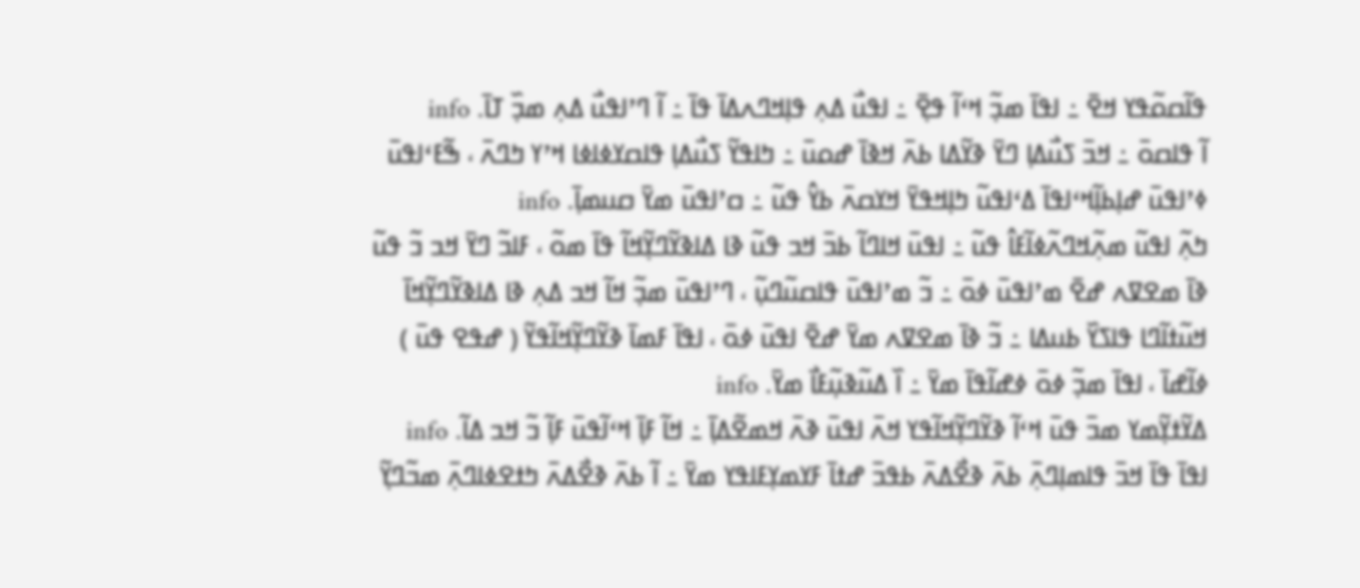ߟߊ߬ߛߋ߬ߟߌ ߞߐ߫ ߸ ߊߟߊ߫ ߘߏ߲߬ ߞߵߊ߬ ߟߐ߲߫ ߸ ߊߟߎ߯ ߡߍ߲ ߟߊ߲ߞߣߍߡߊ߫ ߟߊ߫ ߸ ߊ߬ ߣߴߊߟߎ߯ ߡߍ߲ ߘߏ߲߰ ߠߊ߫. info
ߊ߬ ߟߊߛߋ߫ ߸ ߞߏ߫ ߖߎ߯ߡߊ߲ ߣߌ߫ ߢߌ߬ߡߊ ߕߍ߫ ߞߢߊ߫ ߝߋߎ߫ ߸ ߤߊߟߌ߬ ߖߎ߯ߡߊ߲ ߟߊߛߌߦߊߦߊ ߞߴߌ ߤߣߍ߫ ، ߒ߬ߓߵߊߟߎ߫ ߦߴߊߟߎ߫ ߝߊ߲ߕߊ߲߬ߞߵߊߟߊ߫ ߡߵߊߟߎ߬ ߤߊ߲ߞߟߌ߫ ߞߌߛߍ߫ ߕߌ߮ ߟߎ߬ ߸ ߛߴߊߟߎ߫ ߘߌ߫ ߛߎߘߊ߲߫. info
ߤߍ߲߬ ߊߟߎ߬ ߘߍ߲߬ߞߣߍ߬ߦߊ߬ߓߊ߮ ߟߎ߬ ߸ ߊߟߎ߫ ߞߊߣߊ߬ ߕߏ߫ ߞߏ ߟߎ߬ ߢߊ ߡߊߢߌ߬ߣߌ߲߬ߞߊ߬ ߟߊ߫ ߘߋ߬ ، ߓߊߏ߬ ߣߌ߫ ߞߏ ߏ߬ ߟߎ߬ ߢߊ߫ ߘߐߜߍ ߝߐ߫ ߘߴߊߟߎ߫ ߦߋ߫ ߸ ߏ߬ ߘߴߊߟߎ߫ ߟߊߛߎ߬ߣߎ߲߬ ، ߣߴߊߟߎ߫ ߘߏ߲߬ ߞߊ߬ ߞߏ ߡߍ߲ ߢߊ ߡߊߢߌ߬ߣߌ߲߬ߞߊ߫ ߞߎ߬ߙߊ߬ߣߊ ߟߊߖߌ߰ ߕߎߡߊ ߸ ߏ߬ ߢߊ߫ ߘߐߜߍ ߘߌ߫ ߝߐ߫ ߊߟߎ߫ ߦߋ߫ ، ߊߟߊ߫ ߓߘߊ߫ ߢߌ߬ߣߌ߲߬ߞߊ߬ߟߌ߬ ( ߝߟߐ ߟߎ߫ ) ߦߊ߬ߝߊ߫ ، ߊߟߊ߫ ߘߏ߲߬ ߦߋ߫ ߦߝߊ߬ߟߊ߫ ߘߌ߫ ߸ ߊ߰ ߡߎ߬ߢߎ߲߬ߓߊ߯ ߘߌ߫. info
ߡߌ߬ߙߌ߲߬ߘߌ ߘߏ߫ ߟߎ߫ ߞߵߊ߬ ߢߌ߬ߣߌ߲߬ߞߊ߬ߟߌ ߞߍ߫ ߊߟߎ߫ ߢߍ߫ ߞߘߐ߬ߡߊ߲߫ ߸ ߞߊ߬ ߓߊ߲߫ ߞߵߊ߬ߟߎ߫ ߓߊ߲߬ ߏ߬ ߞߏ ߡߊ߬. info
ߊߟߊ߫ ߟߊ߫ ߞߏ߫ ߟߊߘߊ߲ߣߍ߲߫ ߕߍ߫ ߢߐ߯ߡߍ߫ ߕߟߏ߫ ߝߙߊ߫ ߓߌߘߌ߲ߓߊߟߌ ߘߌ߫ ߸ ߊ߬ ߕߍ߫ ߢߐ߯ߡߍ߫ ߤߙߐߦߊߣߍ߲߫ ߘߏ߬ߣߌ߲߬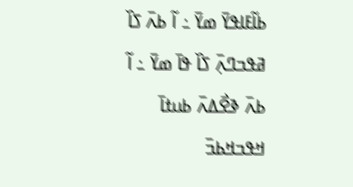ߕߊ߬ߓߊߟߌ߫ ߘߌ߫ ߸ ߊ߬ ߕߍ߫ ߖߊ߰ ߥߟߏߣߍ߲߫ ߖߊ߰ ߟߊ߫ ߘߌ߫ ߸ ߊ߬ ߕߍ߫ ߢߐ߯ߡߍ߫ ߕߎߙߊ߫ ߞߟߏߞߕߏ߫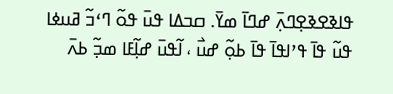ߟߊߢߐߢߐ߲ߣߍ߲߫ ߝߣߊ߫ ߘߌ߫. ߛߏߡߊ ߟߎ߫ ߟߋ߬ ߣߵߏ߬ ߥߎߦߊ ߟߎ߬ ߟߊ߫ ߟߴߊߟߊ߫ ߟߊ߫ ߕߋ߲߬ ߝߎ߯ ، ߊ߬ߟߎ߫ ߝߊ߲߬ߓߊ ߘߏ߲߬ ߕߍ߫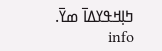ߤߊ߲ߞߟߌߡߊ߫ ߘߌ߫. info